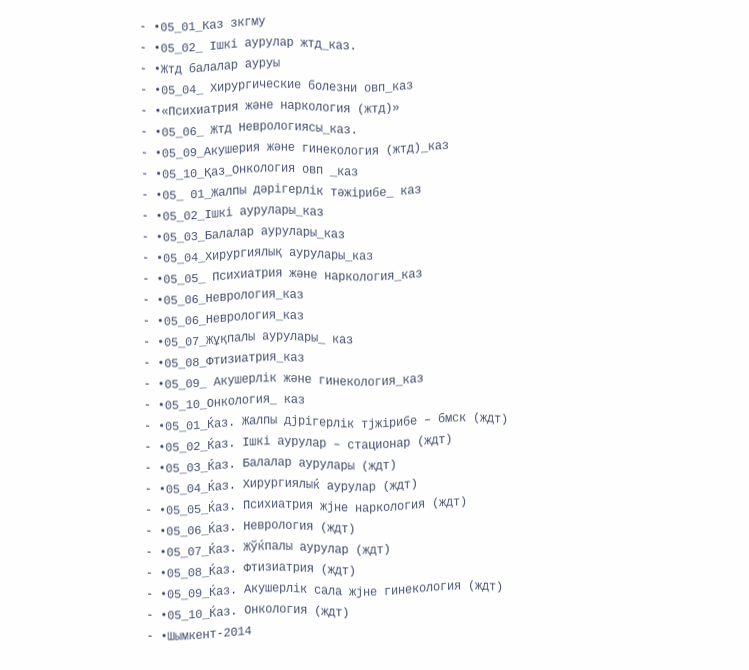- •05_01_Каз зкгму
- •05_02_ Ішкі аурулар жтд_каз.
- •Жтд балалар ауруы
- •05_04_ Хирургические болезни овп_каз
- •«Психиатрия және наркология (жтд)»
- •05_06_ Жтд Неврологиясы_каз.
- •05_09_Акушерия және гинекология (жтд)_каз
- •05_10_Қаз_Онкология овп _каз
- •05_ 01_Жалпы дәрігерлік тәжірибе_ каз
- •05_02_Ішкі аурулары_каз
- •05_03_Балалар аурулары_каз
- •05_04_Хирургиялық аурулары_каз
- •05_05_ Психиатрия және наркология_каз
- •05_06_Неврология_каз
- •05_06_Неврология_каз
- •05_07_Жұқпалы аурулары_ каз
- •05_08_Фтизиатрия_каз
- •05_09_ Акушерлік және гинекология_каз
- •05_10_Онкология_ каз
- •05_01_Ќаз. Жалпы дјрігерлік тјжірибе – бмск (ждт)
- •05_02_Ќаз. Ішкі аурулар – стационар (ждт)
- •05_03_Ќаз. Балалар аурулары (ждт)
- •05_04_Ќаз. Хирургиялыќ аурулар (ждт)
- •05_05_Ќаз. Психиатрия жјне наркология (ждт)
- •05_06_Ќаз. Неврология (ждт)
- •05_07_Ќаз. Жўќпалы аурулар (ждт)
- •05_08_Ќаз. Фтизиатрия (ждт)
- •05_09_Ќаз. Акушерлік сала жјне гинекология (ждт)
- •05_10_Ќаз. Онкология (ждт)
- •Шымкент-2014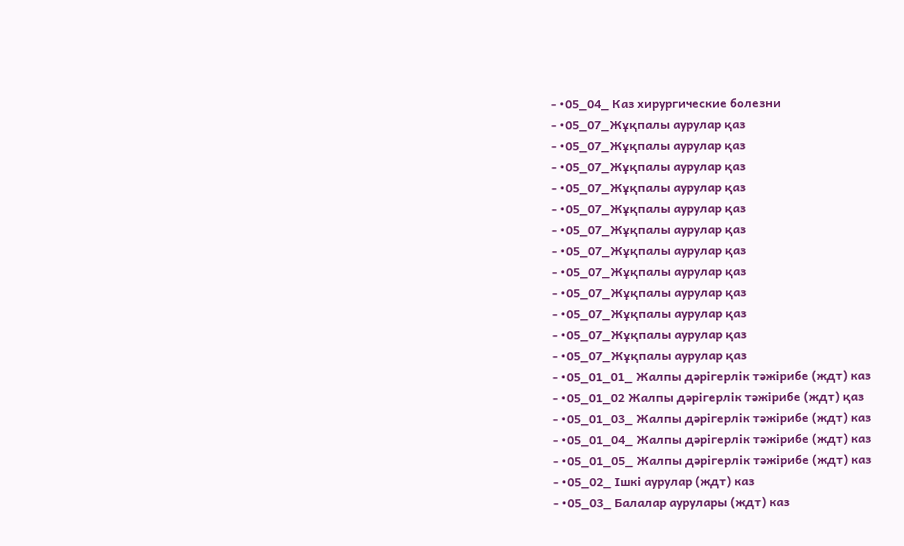- •05_04_ Каз хирургические болезни
- •05_07_Жұқпалы аурулар қаз
- •05_07_Жұқпалы аурулар қаз
- •05_07_Жұқпалы аурулар қаз
- •05_07_Жұқпалы аурулар қаз
- •05_07_Жұқпалы аурулар қаз
- •05_07_Жұқпалы аурулар қаз
- •05_07_Жұқпалы аурулар қаз
- •05_07_Жұқпалы аурулар қаз
- •05_07_Жұқпалы аурулар қаз
- •05_07_Жұқпалы аурулар қаз
- •05_07_Жұқпалы аурулар қаз
- •05_07_Жұқпалы аурулар қаз
- •05_01_01_ Жалпы дәрігерлік тәжірибе (ждт) каз
- •05_01_02 Жалпы дәрігерлік тәжірибе (ждт) қаз
- •05_01_03_ Жалпы дәрігерлік тәжірибе (ждт) каз
- •05_01_04_ Жалпы дәрігерлік тәжірибе (ждт) каз
- •05_01_05_ Жалпы дәрігерлік тәжірибе (ждт) каз
- •05_02_ Ішкі аурулар (ждт) каз
- •05_03_ Балалар аурулары (ждт) каз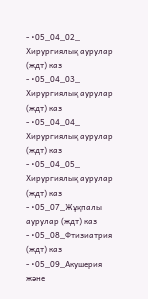- •05_04_02_ Хирургиялық аурулар (ждт) каз
- •05_04_03_ Хирургиялық аурулар (ждт) каз
- •05_04_04_ Хирургиялық аурулар (ждт) каз
- •05_04_05_ Хирургиялық аурулар (ждт) каз
- •05_07_Жұқпалы аурулар (ждт) каз
- •05_08_Фтизиатрия (ждт) каз
- •05_09_Акушерия және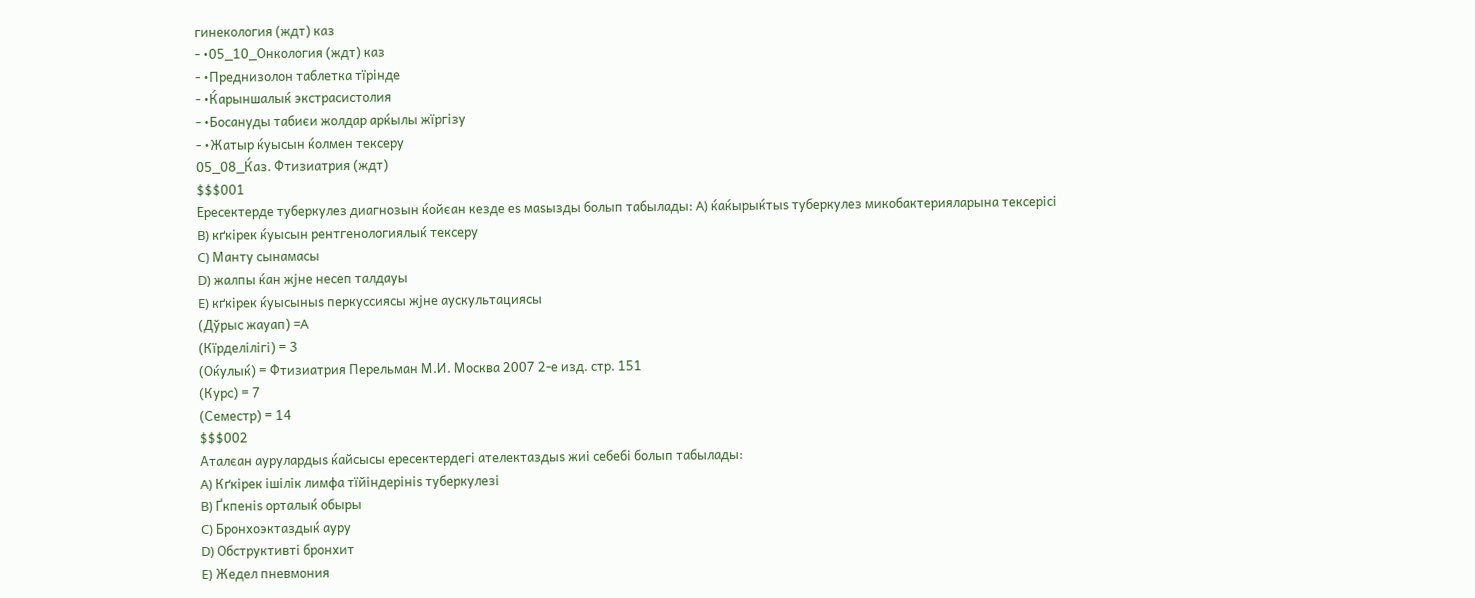гинекология (ждт) каз
- •05_10_Онкология (ждт) каз
- •Преднизолон таблетка тїрінде
- •Ќарыншалыќ экстрасистолия
- •Босануды табиєи жолдар арќылы жїргізу
- •Жатыр ќуысын ќолмен тексеру
05_08_Ќаз. Фтизиатрия (ждт)
$$$001
Ересектерде туберкулез диагнозын ќойєан кезде еѕ маѕызды болып табылады: A) ќаќырыќтыѕ туберкулез микобактерияларына тексерісі
B) кґкірек ќуысын рентгенологиялыќ тексеру
C) Манту сынамасы
D) жалпы ќан жјне несеп талдауы
E) кґкірек ќуысыныѕ перкуссиясы жјне аускультациясы
(Дўрыс жауап) =A
(Кїрделілігі) = 3
(Оќулыќ) = Фтизиатрия Перельман М.И. Москва 2007 2-е изд. стр. 151
(Курс) = 7
(Семестр) = 14
$$$002
Аталєан аурулардыѕ ќайсысы ересектердегі ателектаздыѕ жиі себебі болып табылады:
A) Кґкірек ішілік лимфа тїйіндерініѕ туберкулезі
B) Ґкпеніѕ орталыќ обыры
C) Бронхоэктаздыќ ауру
D) Обструктивті бронхит
E) Жедел пневмония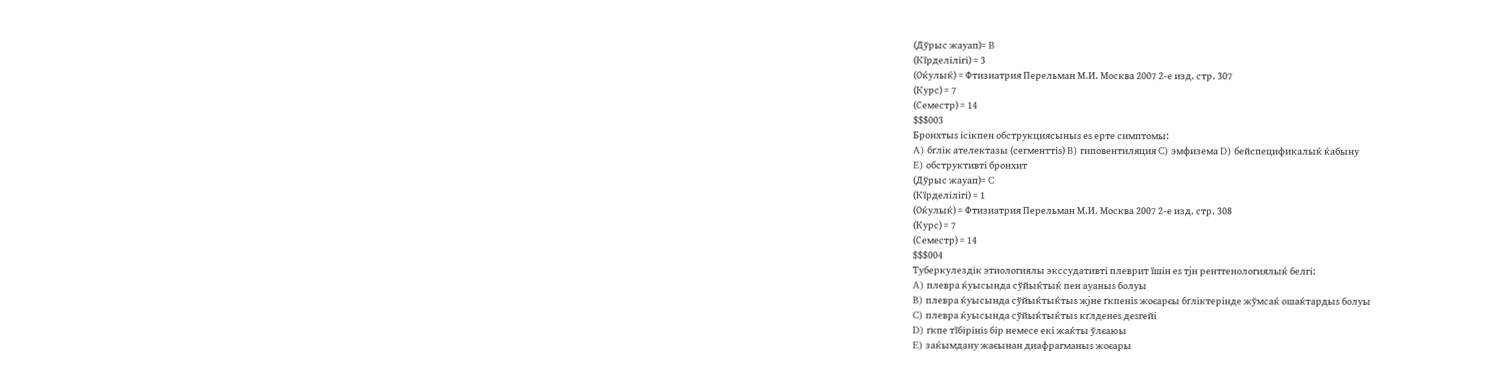(Дўрыс жауап)= B
(Кїрделілігі) = 3
(Оќулыќ) = Фтизиатрия Перельман М.И. Москва 2007 2-е изд. стр. 307
(Курс) = 7
(Семестр) = 14
$$$003
Бронхтыѕ ісікпен обструкциясыныѕ еѕ ерте симптомы:
A) бґлік ателектазы (сегменттіѕ) B) гиповентиляция C) эмфизема D) бейспецификалыќ ќабыну
E) обструктивті бронхит
(Дўрыс жауап)= C
(Кїрделілігі) = 1
(Оќулыќ) = Фтизиатрия Перельман М.И. Москва 2007 2-е изд. стр. 308
(Курс) = 7
(Семестр) = 14
$$$004
Туберкулездік этиологиялы экссудативті плеврит їшін еѕ тјн рентгенологиялыќ белгі:
A) плевра ќуысында сўйыќтыќ пен ауаныѕ болуы
B) плевра ќуысында сўйыќтыќтыѕ жјне ґкпеніѕ жоєарєы бґліктерінде жўмсаќ ошаќтардыѕ болуы
C) плевра ќуысында сўйыќтыќтыѕ кґлденеѕ деѕгейі
D) ґкпе тїбірініѕ бір немесе екі жаќты ўлєаюы
E) заќымдану жаєынан диафрагманыѕ жоєары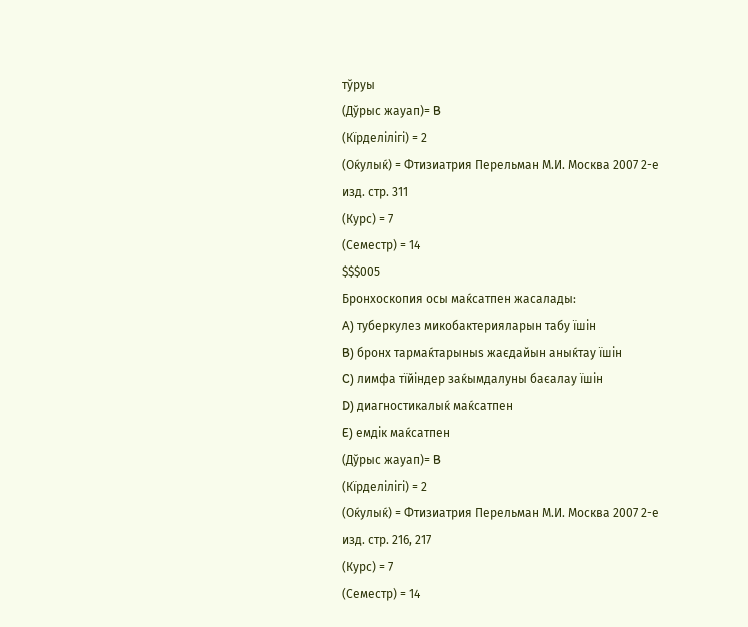тўруы
(Дўрыс жауап)= B
(Кїрделілігі) = 2
(Оќулыќ) = Фтизиатрия Перельман М.И. Москва 2007 2-е изд. стр. 311
(Курс) = 7
(Семестр) = 14
$$$005
Бронхоскопия осы маќсатпен жасалады:
A) туберкулез микобактерияларын табу їшін
B) бронх тармаќтарыныѕ жаєдайын аныќтау їшін
C) лимфа тїйіндер заќымдалуны баєалау їшін
D) диагностикалыќ маќсатпен
E) емдік маќсатпен
(Дўрыс жауап)= B
(Кїрделілігі) = 2
(Оќулыќ) = Фтизиатрия Перельман М.И. Москва 2007 2-е изд. стр. 216, 217
(Курс) = 7
(Семестр) = 14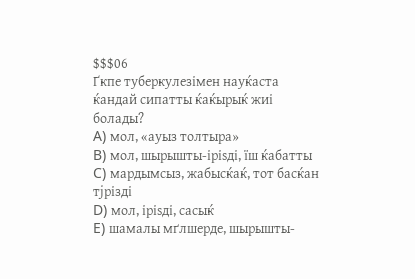$$$06
Ґкпе туберкулезімен науќаста ќандай сипатты ќаќырыќ жиі болады?
A) мол, «ауыз толтыра»
B) мол, шырышты-іріѕді, їш ќабатты
C) мардымсыз, жабысќаќ, тот басќан тјрізді
D) мол, іріѕді, сасыќ
E) шамалы мґлшерде, шырышты-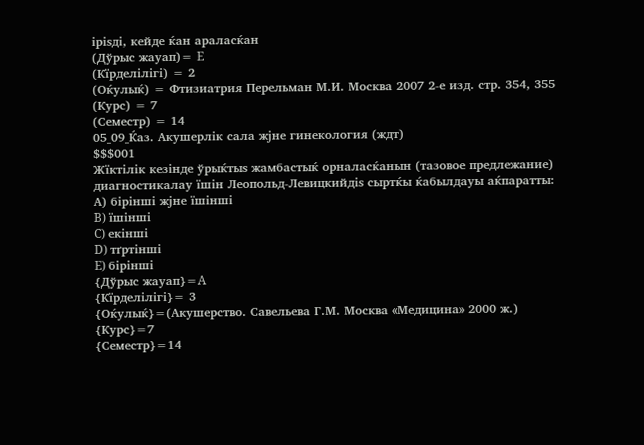іріѕді, кейде ќан араласќан
(Дўрыс жауап)= E
(Кїрделілігі) = 2
(Оќулыќ) = Фтизиатрия Перельман М.И. Москва 2007 2-е изд. стр. 354, 355
(Курс) = 7
(Семестр) = 14
05_09_Ќаз. Акушерлік сала жјне гинекология (ждт)
$$$001
Жїктілік кезінде ўрыќтыѕ жамбастыќ орналасќанын (тазовое предлежание) диагностикалау їшін Леопольд-Левицкийдіѕ сыртќы ќабылдауы аќпаратты:
А) бірінші жјне їшінші
B) їшінші
C) екінші
D) тґртінші
E) бірінші
{Дўрыс жауап}=A
{Кїрделілігі}= 3
{Оќулыќ}=(Акушерство. Савельева Г.М. Москва «Медицина» 2000 ж.)
{Курс}=7
{Семестр}=14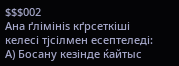$$$002
Ана ґлімініѕ кґрсеткіші келесі тјсілмен есептеледі:
А) Босану кезінде ќайтыс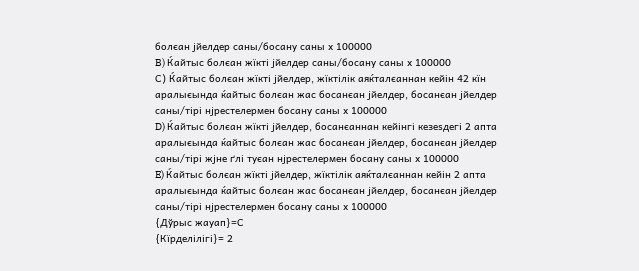болєан јйелдер саны/босану саны х 100000
B) Ќайтыс болєан жїкті јйелдер саны/босану саны х 100000
С) Ќайтыс болєан жїкті јйелдер, жїктілік аяќталєаннан кейін 42 кїн аралыєында ќайтыс болєан жас босанєан јйелдер, босанєан јйелдер саны/тірі нјрестелермен босану саны х 100000
D) Ќайтыс болєан жїкті јйелдер, босанєаннан кейінгі кезеѕдегі 2 апта аралыєында ќайтыс болєан жас босанєан јйелдер, босанєан јйелдер саны/тірі жјне ґлі туєан нјрестелермен босану саны х 100000
E) Ќайтыс болєан жїкті јйелдер, жїктілік аяќталєаннан кейін 2 апта аралыєында ќайтыс болєан жас босанєан јйелдер, босанєан јйелдер саны/тірі нјрестелермен босану саны х 100000
{Дўрыс жауап}=С
{Кїрделілігі}= 2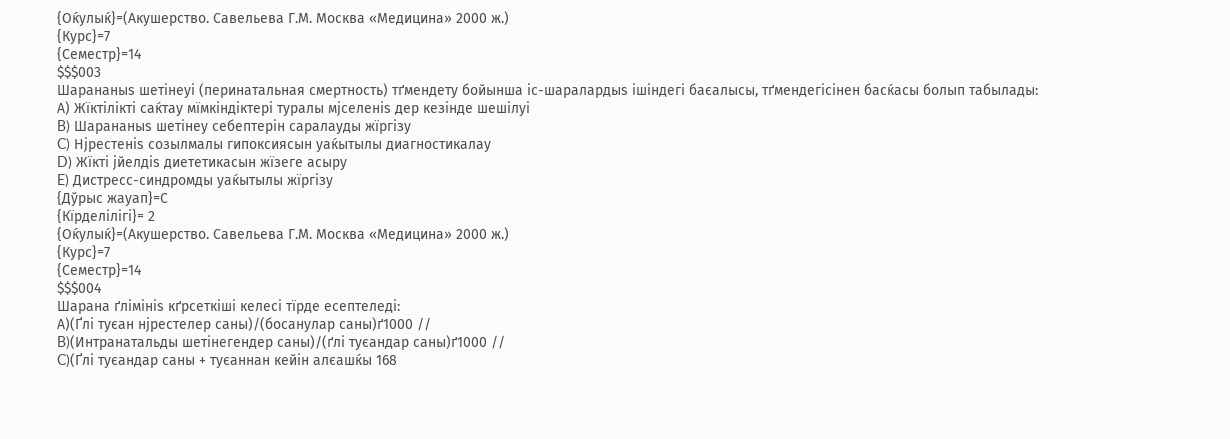{Оќулыќ}=(Акушерство. Савельева Г.М. Москва «Медицина» 2000 ж.)
{Курс}=7
{Семестр}=14
$$$003
Шарананыѕ шетінеуі (перинатальная смертность) тґмендету бойынша іс-шаралардыѕ ішіндегі баєалысы, тґмендегісінен басќасы болып табылады:
А) Жїктілікті саќтау мїмкіндіктері туралы мјселеніѕ дер кезінде шешілуі
B) Шарананыѕ шетінеу себептерін саралауды жїргізу
C) Нјрестеніѕ созылмалы гипоксиясын уаќытылы диагностикалау
D) Жїкті јйелдіѕ диететикасын жїзеге асыру
E) Дистресс-синдромды уаќытылы жїргізу
{Дўрыс жауап}=С
{Кїрделілігі}= 2
{Оќулыќ}=(Акушерство. Савельева Г.М. Москва «Медицина» 2000 ж.)
{Курс}=7
{Семестр}=14
$$$004
Шарана ґлімініѕ кґрсеткіші келесі тїрде есептеледі:
А)(Ґлі туєан нјрестелер саны)/(босанулар саны)ґ1000 //
B)(Интранатальды шетінегендер саны)/(ґлі туєандар саны)ґ1000 //
C)(Ґлі туєандар саны + туєаннан кейін алєашќы 168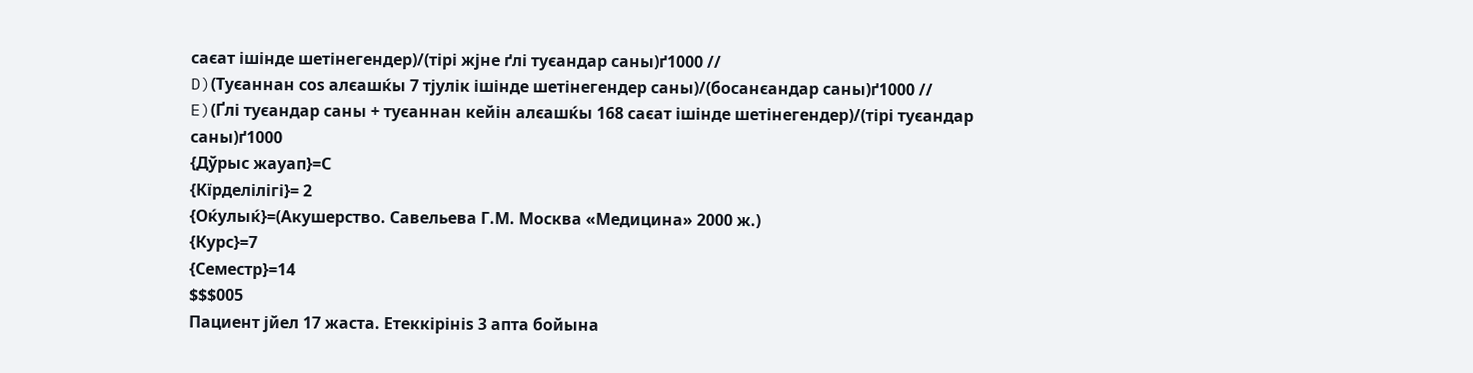саєат ішінде шетінегендер)/(тірі жјне ґлі туєандар саны)ґ1000 //
D)(Туєаннан соѕ алєашќы 7 тјулік ішінде шетінегендер саны)/(босанєандар саны)ґ1000 //
E)(Ґлі туєандар саны + туєаннан кейін алєашќы 168 саєат ішінде шетінегендер)/(тірі туєандар саны)ґ1000
{Дўрыс жауап}=С
{Кїрделілігі}= 2
{Оќулыќ}=(Акушерство. Савельева Г.М. Москва «Медицина» 2000 ж.)
{Курс}=7
{Семестр}=14
$$$005
Пациент јйел 17 жаста. Етеккірініѕ 3 апта бойына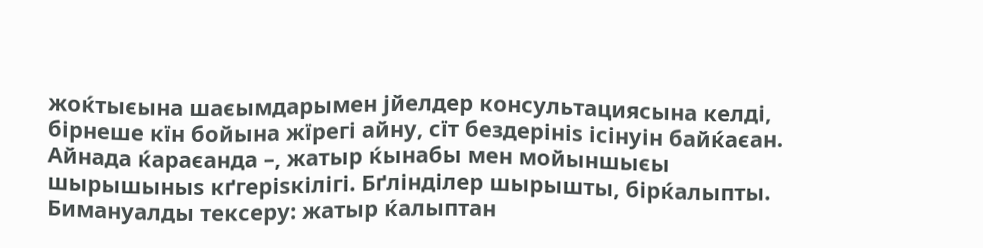жоќтыєына шаєымдарымен јйелдер консультациясына келді, бірнеше кїн бойына жїрегі айну, сїт бездерініѕ ісінуін байќаєан. Айнада ќараєанда –, жатыр ќынабы мен мойыншыєы шырышыныѕ кґгеріѕкілігі. Бґлінділер шырышты, бірќалыпты. Бимануалды тексеру: жатыр ќалыптан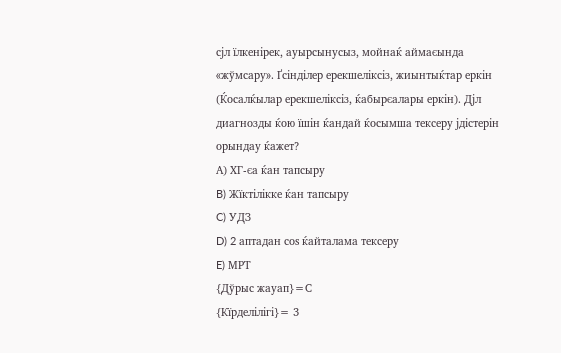сјл їлкенірек, ауырсынусыз, мойнаќ аймаєында «жўмсару». Ґсінділер ерекшеліксіз, жиынтыќтар еркін (Ќосалќылар ерекшеліксіз, ќабырєалары еркін). Дјл диагнозды ќою їшін ќандай ќосымша тексеру јдістерін орындау ќажет?
А) ХГ-єа ќан тапсыру
B) Жїктілікке ќан тапсыру
C) УДЗ
D) 2 аптадан соѕ ќайталама тексеру
E) МРТ
{Дўрыс жауап}=С
{Кїрделілігі}= 3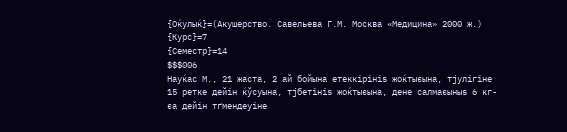{Оќулыќ}=(Акушерство. Савельева Г.М. Москва «Медицина» 2000 ж.)
{Курс}=7
{Семестр}=14
$$$006
Науќас М., 21 жаста, 2 ай бойына етеккірініѕ жоќтыєына, тјулігіне 15 ретке дейін ќўсуына, тјбетініѕ жоќтыєына, дене салмаєыныѕ 6 кг-єа дейін тґмендеуіне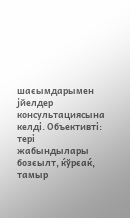шаєымдарымен јйелдер консультациясына келді. Объективті: тері жабындылары бозєылт, ќўрєаќ, тамыр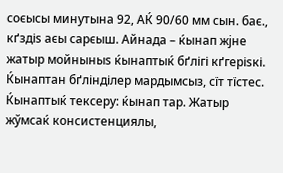соєысы минутына 92, АЌ 90/60 мм сын. бає., кґздіѕ аєы сарєыш. Айнада – ќынап жјне жатыр мойныныѕ ќынаптыќ бґлігі кґгеріѕкі. Ќынаптан бґлінділер мардымсыз, сїт тїстес. Ќынаптыќ тексеру: ќынап тар. Жатыр жўмсаќ консистенциялы,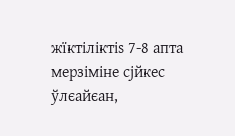жїктіліктіѕ 7-8 апта мерзіміне сјйкес ўлєайєан,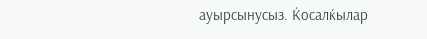ауырсынусыз. Ќосалќылар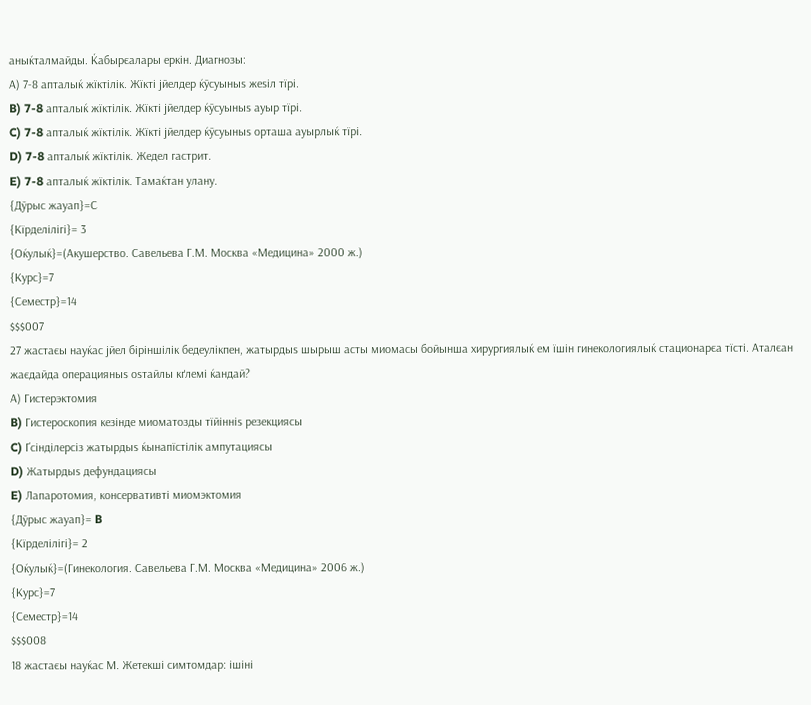аныќталмайды. Ќабырєалары еркін. Диагнозы:
А) 7-8 апталыќ жїктілік. Жїкті јйелдер ќўсуыныѕ жеѕіл тїрі.
B) 7-8 апталыќ жїктілік. Жїкті јйелдер ќўсуыныѕ ауыр тїрі.
C) 7-8 апталыќ жїктілік. Жїкті јйелдер ќўсуыныѕ орташа ауырлыќ тїрі.
D) 7-8 апталыќ жїктілік. Жедел гастрит.
E) 7-8 апталыќ жїктілік. Тамаќтан улану.
{Дўрыс жауап}=С
{Кїрделілігі}= 3
{Оќулыќ}=(Акушерство. Савельева Г.М. Москва «Медицина» 2000 ж.)
{Курс}=7
{Семестр}=14
$$$007
27 жастаєы науќас јйел біріншілік бедеулікпен, жатырдыѕ шырыш асты миомасы бойынша хирургиялыќ ем їшін гинекологиялыќ стационарєа тїсті. Аталєан жаєдайда операцияныѕ оѕтайлы кґлемі ќандай?
А) Гистерэктомия
B) Гистероскопия кезінде миоматозды тїйінніѕ резекциясы
C) Ґсінділерсіз жатырдыѕ ќынапїстілік ампутациясы
D) Жатырдыѕ дефундациясы
E) Лапаротомия, консервативті миомэктомия
{Дўрыс жауап}= B
{Кїрделілігі}= 2
{Оќулыќ}=(Гинекология. Савельева Г.М. Москва «Медицина» 2006 ж.)
{Курс}=7
{Семестр}=14
$$$008
18 жастаєы науќас М. Жетекші симтомдар: ішіні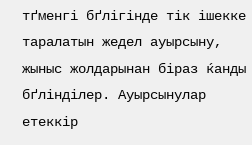тґменгі бґлігінде тік ішекке таралатын жедел ауырсыну, жыныс жолдарынан біраз ќанды бґлінділер. Ауырсынулар етеккір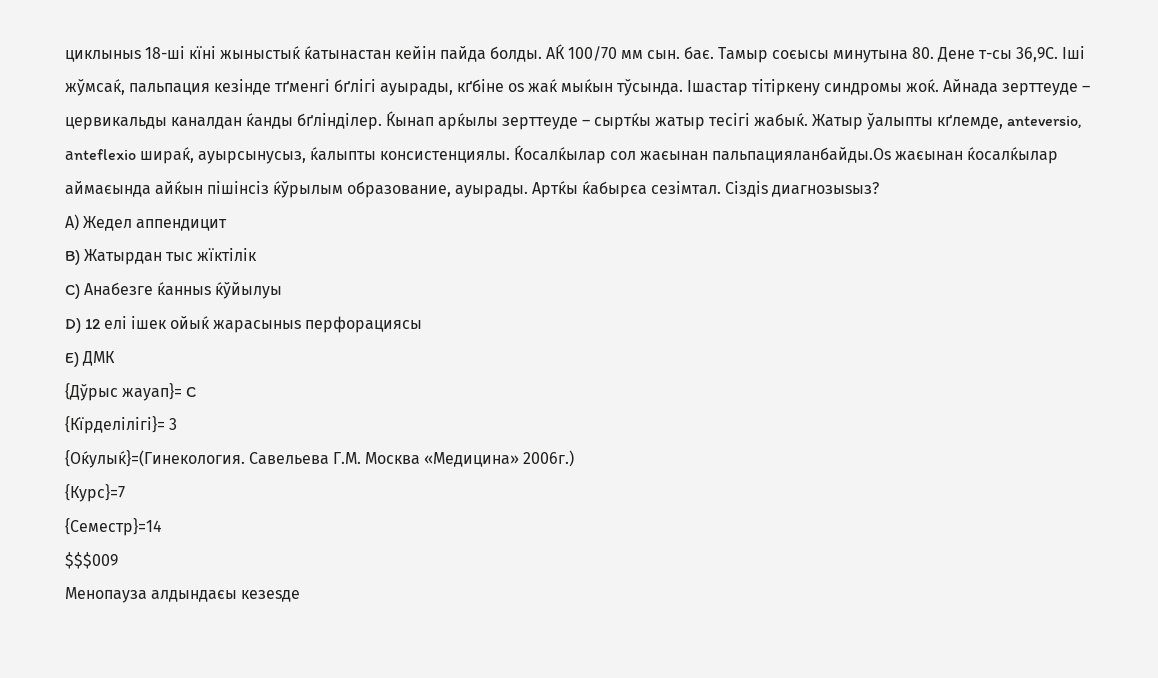циклыныѕ 18-ші кїні жыныстыќ ќатынастан кейін пайда болды. АЌ 100/70 мм сын. бає. Тамыр соєысы минутына 80. Дене т-сы 36,9С. Іші жўмсаќ, пальпация кезінде тґменгі бґлігі ауырады, кґбіне оѕ жаќ мыќын тўсында. Ішастар тітіркену синдромы жоќ. Айнада зерттеуде – цервикальды каналдан ќанды бґлінділер. Ќынап арќылы зерттеуде – сыртќы жатыр тесігі жабыќ. Жатыр ўалыпты кґлемде, anteversio, аnteflexio шираќ, ауырсынусыз, ќалыпты консистенциялы. Ќосалќылар сол жаєынан пальпацияланбайды.Оѕ жаєынан ќосалќылар аймаєында айќын пішінсіз ќўрылым образование, ауырады. Артќы ќабырєа сезімтал. Сіздіѕ диагнозыѕыз?
А) Жедел аппендицит
B) Жатырдан тыс жїктілік
C) Анабезге ќанныѕ ќўйылуы
D) 12 елі ішек ойыќ жарасыныѕ перфорациясы
E) ДМК
{Дўрыс жауап}= C
{Кїрделілігі}= 3
{Оќулыќ}=(Гинекология. Савельева Г.М. Москва «Медицина» 2006г.)
{Курс}=7
{Семестр}=14
$$$009
Менопауза алдындаєы кезеѕде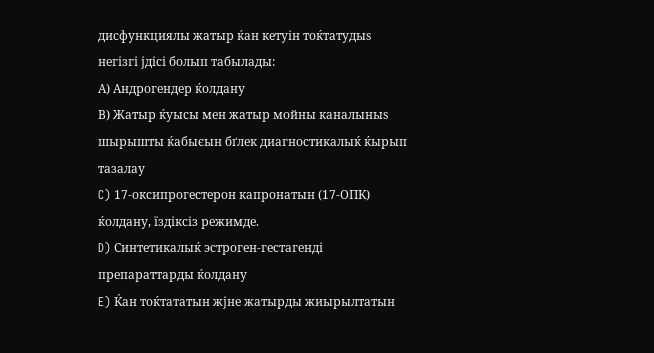дисфункциялы жатыр ќан кетуін тоќтатудыѕ негізгі јдісі болып табылады:
А) Андрогендер ќолдану
В) Жатыр ќуысы мен жатыр мойны каналыныѕ шырышты ќабыєын бґлек диагностикалыќ ќырып тазалау
C) 17-оксипрогестерон капронатын (17-ОПК) ќолдану, їздіксіз режимде.
D) Синтетикалыќ эстроген-гестагенді препараттарды ќолдану
E) Ќан тоќтататын жјне жатырды жиырылтатын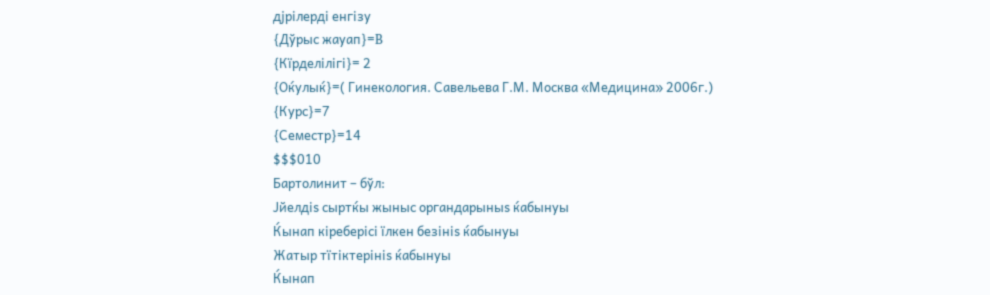дјрілерді енгізу
{Дўрыс жауап}=B
{Кїрделілігі}= 2
{Оќулыќ}=( Гинекология. Савельева Г.М. Москва «Медицина» 2006г.)
{Курс}=7
{Семестр}=14
$$$010
Бартолинит – бўл:
Јйелдіѕ сыртќы жыныс органдарыныѕ ќабынуы
Ќынап кіреберісі їлкен безініѕ ќабынуы
Жатыр тїтіктерініѕ ќабынуы
Ќынап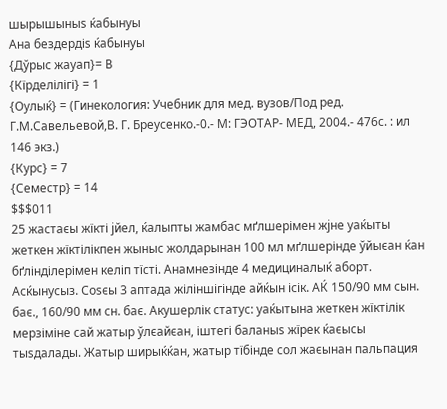шырышыныѕ ќабынуы
Ана бездердіѕ ќабынуы
{Дўрыс жауап}= B
{Кїрделілігі} = 1
{Оулыќ} = (Гинекология: Учебник для мед. вузов/Под ред. Г.М.Савельевой,В. Г. Бреусенко.-0.- М: ГЭОТАР- МЕД, 2004.- 476с. : ил 146 экз.)
{Курс} = 7
{Семестр} = 14
$$$011
25 жастаєы жїкті јйел, ќалыпты жамбас мґлшерімен жјне уаќыты жеткен жїктілікпен жыныс жолдарынан 100 мл мґлшерінде ўйыєан ќан бґлінділерімен келіп тїсті. Анамнезінде 4 медициналыќ аборт. Асќынусыз. Соѕєы 3 аптада жіліншігінде айќын ісік. АЌ 150/90 мм сын. бає., 160/90 мм сн. бає. Акушерлік статус: уаќытына жеткен жїктілік мерзіміне сай жатыр ўлєайєан, іштегі баланыѕ жїрек ќаєысы тыѕдалады. Жатыр ширыќќан, жатыр тїбінде сол жаєынан пальпация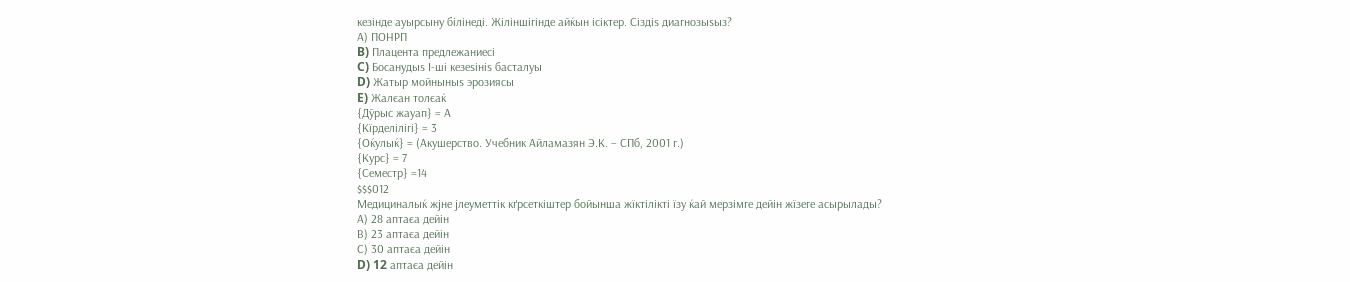кезінде ауырсыну білінеді. Жіліншігінде айќын ісіктер. Сіздіѕ диагнозыѕыз?
А) ПОНРП
B) Плацента предлежаниесі
C) Босанудыѕ І-ші кезеѕініѕ басталуы
D) Жатыр мойныныѕ эрозиясы
E) Жалєан толєаќ
{Дўрыс жауап} = А
{Кїрделілігі} = 3
{Оќулыќ} = (Акушерство. Учебник Айламазян Э.К. – СПб, 2001 г.)
{Курс} = 7
{Семестр} =14
$$$012
Медициналыќ жјне јлеуметтік кґрсеткіштер бойынша жїктілікті їзу ќай мерзімге дейін жїзеге асырылады?
А) 28 аптаєа дейін
В) 23 аптаєа дейін
С) 30 аптаєа дейін
D) 12 аптаєа дейін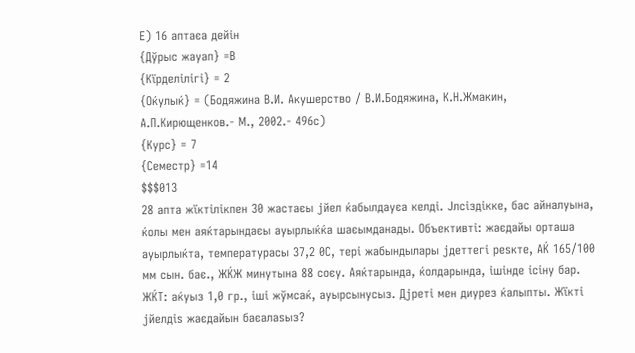Е) 16 аптаєа дейін
{Дўрыс жауап} =В
{Кїрделілігі} = 2
{Оќулыќ} = (Бодяжина В.И. Акушерство / В.И.Бодяжина, К.Н.Жмакин, А.П.Кирющенков.- М., 2002.- 496с)
{Курс} = 7
{Семестр} =14
$$$013
28 апта жїктілікпен 30 жастаєы јйел ќабылдауєа келді. Јлсіздікке, бас айналуына, ќолы мен аяќтарындаєы ауырлыќќа шаєымданады. Объективті: жаєдайы орташа ауырлыќта, температурасы 37,2 0С, тері жабындылары јдеттегі реѕкте, АЌ 165/100 мм сын. бає., ЖЌЖ минутына 88 соєу. Аяќтарында, ќолдарында, ішінде ісіну бар. ЖЌТ: аќуыз 1,0 гр., іші жўмсаќ, ауырсынусыз. Дјреті мен диурез ќалыпты. Жїкті јйелдіѕ жаєдайын баєалаѕыз?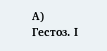А) Гестоз. І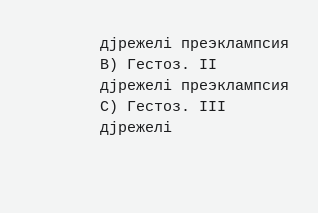дјрежелі преэклампсия
В) Гестоз. ІІ дјрежелі преэклампсия
С) Гестоз. ІІІ дјрежелі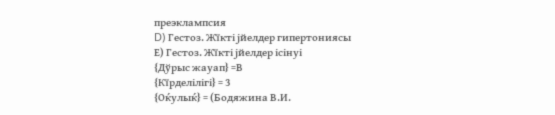преэклампсия
D) Гестоз. Жїкті јйелдер гипертониясы
Е) Гестоз. Жїкті јйелдер ісінуі
{Дўрыс жауап} =В
{Кїрделілігі} = 3
{Оќулыќ} = (Бодяжина В.И.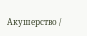Акушерство /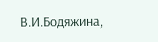В.И.Бодяжина,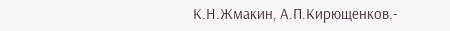К.Н.Жмакин, А.П.Кирющенков.-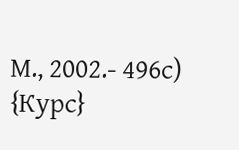М., 2002.- 496с)
{Курс}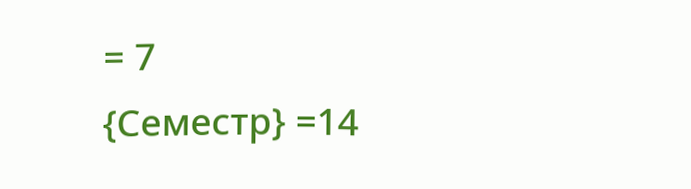= 7
{Семестр} =14